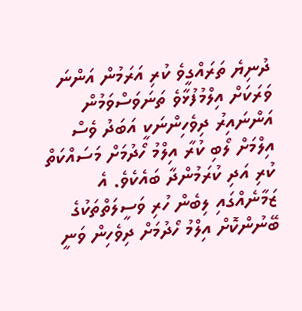ދުނިޔެ ތަރައްގީވެ ކުރި އަރަމުން އަންނަ ވަރަކަށް އިލްމުފުޅާވެ ތަނަވަސްވަމުން އަންނައިރު ދިވެހިންނަކީ އަބަދު ވެސް އިލްމަށް ލޯބި ކުރާ އިލްމު ހޯދުމަށް މަސައްކަތް ކުރި އަދި ކުރަމުންދާ ބައެކެވެ. އެ ޒަމާނެއްގައި ލިބެން ހުރި ވަސީލަތްތަކުގެ ބޭނުންކޮށް އިލްމު ހޯދުމަށް ދިވެހިން ވަނީ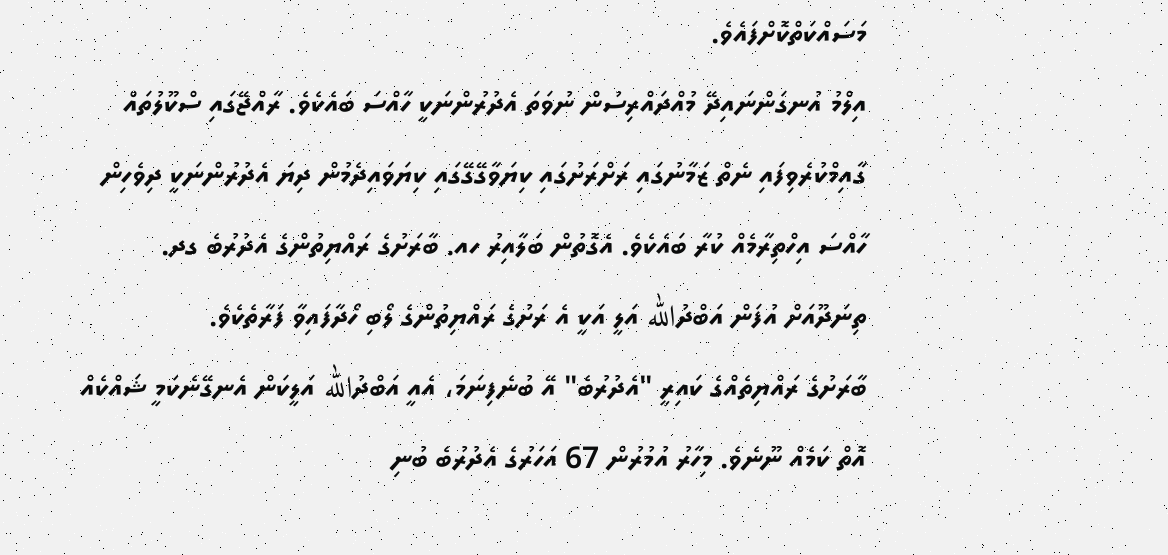މަސައްކަތްކޮށްފައެވެ.
އިލްމު އުނގަންނައިދޭ މުއްދައްރިސުން ނުވަތަ އެދުރުންނަކީ ހާއްސަ ބައެކެވެ. ރާއްޖޭގައި ސްކޫލުތައް ގާއިމްކުރެވިފައި ނެތް ޒަމާނުގައި ރަށްރަށުގައި ކިޔަވާގޭގޭގައި ކިޔަވައިދެމުން ދިޔަ އެދުރުންނަކީ ދިވެހިން ހާއްސަ އިހްތިރާމެއް ކުރާ ބައެކެވެ. އެގޮތުން ބަލާއިރު ހއ. ބާރަށުގެ ރައްޔިތުންގެ އެދުރުބެ ގދ. ތިނަދޫއަށް އުފަން އަބްދުالله އަލީ އަކީ އެ ރަށުގެ ރައްޔިތުންގެ ލޯބި ހޯދާފައިވާ ފަރާތެކެވެ.
ބާރަށުގެ ރައްޔިތެއްގެ ކައިރީ "އެދުރުބެ" އޭ ބުނެފިނަމަ، އެއީ އަބްދުالله އަލީކަން އެނގޭނެކަމީ ޝައްކެއް އޮތް ކަމެއް ނޫނެވެ. މިހާރު އުމުރުން 67 އަހަރުގެ އެދުރުބެ ބުނި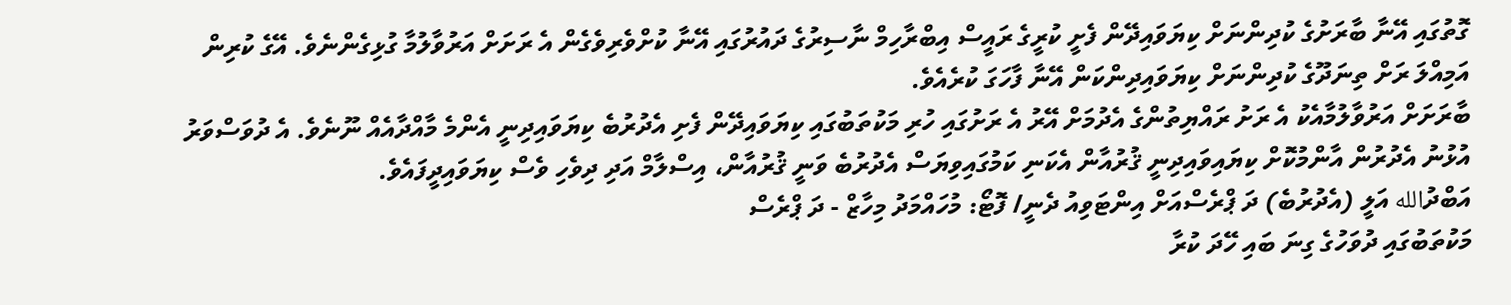ގޮތުގައި އޭނާ ބާރަށުގެ ކުދިންނަށް ކިޔަވައިދޭން ފެށީ ކުރީގެ ރައީސް އިބްރާހިމް ނާސިރުގެ ދައުރުގައި އޭނާ ކުށްވެރިވެގެން އެ ރަށަށް އަރުވާލުމާ ގުޅިގެންނެވެ. އޭގެ ކުރިން އަމިއްލަ ރަށް ތިނަދޫގެ ކުދިންނަށް ކިޔަވައިދިންކަން އޭނާ ފާހަގަ ކުރެއެވެ.
ބާރަށަށް އަރުވާލުމާއެކު އެ ރަށު ރައްޔިތުންގެ އެދުމަށް އޭރު އެ ރަށުގައި ހުރި މަކުތަބުގައި ކިޔަވައިދޭން ފެށި އެދުރުބެ ކިޔަވައިދިނީ އެންމެ މާއްދާއެއް ނޫނެވެ. އެ ދުވަސްވަރު އުޅުނު އެދުރުން އާންމުކޮށް ކިޔައިވައިދިނީ ޤުރުއާން އެކަނި ކަމުގައިވިޔަސް އެދުރުބެ ވަނީ ޤުރުއާން، އިސްލާމް އަދި ދިވެހި ވެސް ކިޔަވައިދީފައެވެ.
އަބްދުالله އަލީ (އެދުރުބެ) ދަ ޕްރެސްއަށް އިންޓަވިއު ދެނީ/ ފޮޓޯ: މުހައްމަދު މިހާޒް - ދަ ޕްރެސް
މަކުތަބުގައި ދުވަހުގެ ގިނަ ބައި ހޭދަ ކުރާ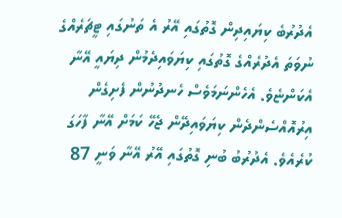އެދުރުބެ ކިޔައިދިން ގޮތުގައި އޭރު އެ ތަނުގައި ޓީޗަރެއްގެ ނުވަތަ އެދުރެއްގެ ގޮތުގައި ކިޔަވައިދެމުން ދިޔައީ އޭނާ އެކަންޏެވެ. އެހެންނަމަވެސް ހެނދުނުން ފެށިގެން އިރުއޮއްސެންދެން ކިޔަވައިދޭން ޖެހޭ ކަމަށް އޭނާ ފާހަގަ ކުރެއެވެ. އެދުރުބު ބުނި ގޮތުގައި އޭރު އޭނާ ވަނީ 87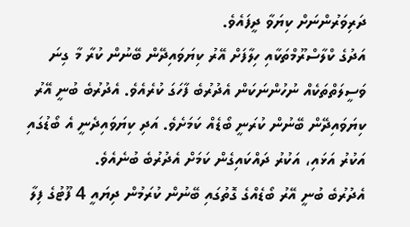ދަރިވަރުންނަށް ކިޔަވާ ދީފައެވެ.
އަދުގެ ކްލާސްރޫމްތަކާއި ހިލާފަށް އޭރު ކިޔަވައިދޭން ބޭނުން ކުރާ މާ ގިނަ ވަސީލަތްތަކެއް ނުހުންނަކަން އެދުރުބެ ފާހަގަ ކުރެއެވެ. އެދުރުބެ ބުނީ އޭރު ކިޔަވައިދޭން ބޭނުން ކުރަނީ ބޯޑެއް ކަމަށެވެ. އަދި ކިޔަވައިދެނީ އެ ބޯޑުގައި އަކުރު އަޅައި، އަކުރު ދައްކައިގެން ކަމަށް އެދުރުބެ ބުނެއެވެ.
އެދުރުބެ ބުނީ އޭރު ބޯޑެއްގެ ގޮތުގައި ބޭނުން ކުރަމުން ދިޔައީ 4 ފޫޓުގެ ފިލާ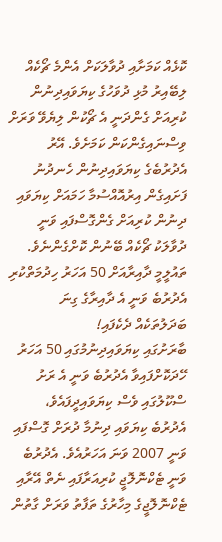ކޮޅެއް ކަމަށާއި ދުވާލަކަށް އެންމެ ޗޯކެއް ލިބޭއިރު މުޅި ދުވަހުގެ ކިޔަވައިދިނުން ކުރިއަށް ގެންދަނީ އެ ޗޯކުން ލިޔެވޭ ވަރަށް ވިސްނައިގެންކަން ކަމަށެވެ. އޭރު އެދުރުބެގެ ކިޔަވައިދިނުން ހެނދުނު ފަށައިގެން އިރުއޮއްސުމާ ހަމައަށް ކިޔަވައި ދިނުން ކުރިއަށް ގެންގޮސްފައި ވަނީ ދުވާލަކު ޗޯކެއް ބޭނުން ކޮށްގެންނެވެ.
ތައުލީމީ ދާއިރާއަށް 50 އަހަރު ހިދުމަތްކުރި އެދުރުބެ ވަނީ އެ ދާއިރާގެ ގިނަ ބަދަލުތަކެއް ދެކެފައި!
ބާރަށުގައި ކިޔަވައިދިނުމުގައި 50 އަހަރު ހޭދަކޮށްފައިވާ އެދުރުބެ ވަނީ އެ ރަށު ސްކޫލުގައި ވެސް ކިޔަވައިދީފައެވެ، އެދުރުބެ ކިޔަވައި ދިނުމާ ދުރަށް ގޮސްފައި ވަނީ 2007 ވަނަ އަހަރުއެވެ. އެދުރުބެ ވަނީ ޓެކްނޮލޮޖީ ކުރިއަރާފައި ނެތް އޭރާއި ޓެކްނޮލޮޖީގެ މިހާރުގެ ތަފާތު ވަރަށް ގާތުން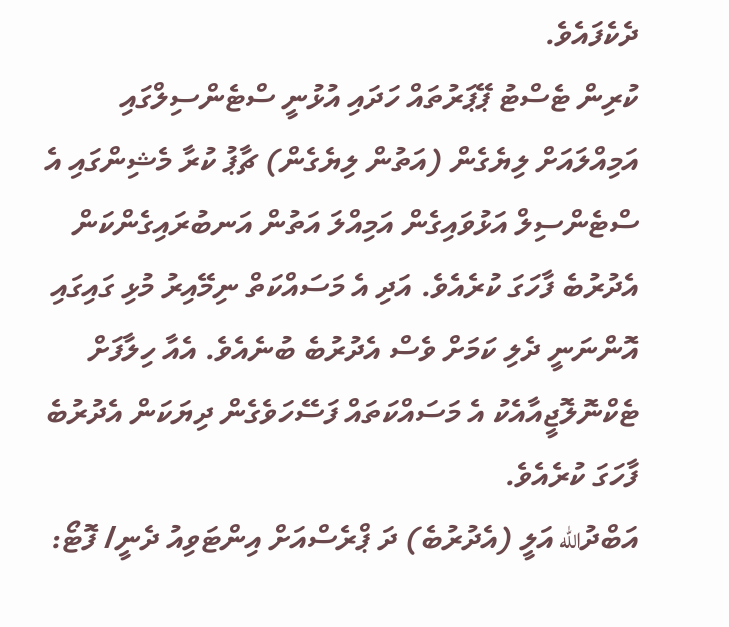ދެކެފައެވެ.
ކުރިން ޓެސްޓު ޕޭޕަރުތައް ހަދައި އުޅުނީ ސްޓެންސިލްގައި އަމިއްލައަށް ލިޔެގެން (އަތުން ލިޔެގެން) ޗާޕު ކުރާ މެޝިންގައި އެ ސްޓެންސިލް އަޅުވައިގެން އަމިއްލަ އަތުން އަނބުރައިގެންކަން އެދުރުބެ ފާހަގަ ކުރެއެވެ. އަދި އެ މަސައްކަތް ނިމޭއިރު މުޅި ގައިގައި އޮންނަނީ ދެލި ކަމަށް ވެސް އެދުރުބެ ބުނެއެވެ. އެއާ ހިލާފަށް ޓެކްނޮލޮޖީއާއެކު އެ މަސައްކަތައް ފަސޭހަވެގެން ދިޔަކަން އެދުރުބެ ފާހަގަ ކުރެއެވެ.
އަބްދުالله އަލީ (އެދުރުބެ) ދަ ޕްރެސްއަށް އިންޓަވިއު ދެނީ/ ފޮޓޯ: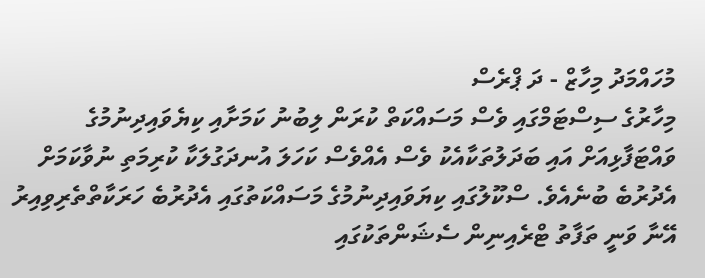މުހައްމަދު މިހާޒް - ދަ ޕްރެސް
މިހާރުގެ ސިސްޓަމްގައި ވެސް މަސައްކަތް ކުރަން ލިބުނު ކަމަށާއި ކިޔެވައިދިނުމުގެ ވައްޓަފާޅިއަށް އައި ބަދަލުތަކާއެކު ވެސް އެއްވެސް ކަހަލަ އުނދަގުލަކާ ކުރިމަތި ނުވާކަމަށް އެދުރުބެ ބުނެއެވެ. ސްކޫލުގައި ކިޔަވައިދިނުމުގެ މަސައްކަތުގައި އެދުރުބެ ހަރަކާތްތެރިވިއިރު އޭނާ ވަނީ ތަފާތު ޓްރެއިނިން ސެޝަންތަކުގައި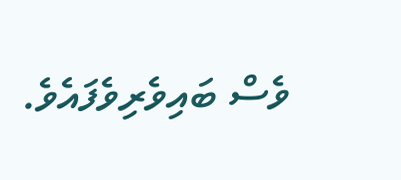ވެސް ބައިވެރިވެފައެވެ.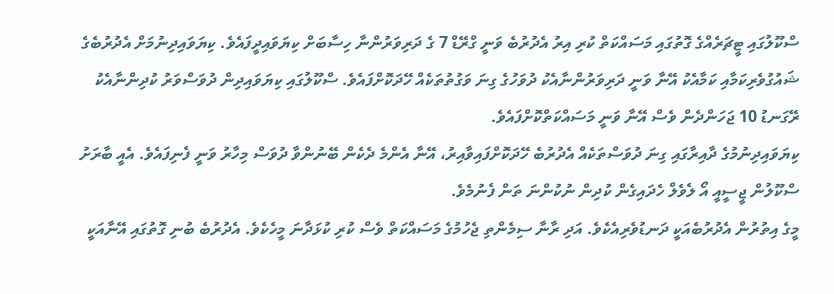ސްކޫލުގައި ޓީޗަރެއްގެ ގޮތުގައި މަސައްކަތް ކުރި އިރު އެދުރުބެ ވަނީ ގްރޭޑް 7 ގެ ދަރިވަރުންނާ ހިސާބަށް ކިޔަވައިދީފައެވެ. ކިޔަވައިދިނުމަށް އެދުރުބެގެ ޝައުގުވެރިކަމާއި ކަމާއެކު އޭނާ ވަނީ ދަރިވަރުންނާއެކު ދުވަހުގެ ގިނަ ވަގުތުތަކެއް ހޭދަކޮށްފައެވެ. ސްކޫލުގައި ކިޔަވައިދިން ދުވަސްވަރު ކުދިންނާއެކު ރޭގަނޑު 10 ޖަހަންދެން ވެސް އޭނާ ވަނީ މަސައްކަތްކޮށްފައެވެ.
ކިޔަވައިދިނުމުގެ ދާއިރާގައި ގިނަ ދުވަސްތަކެއް އެދުރުބެ ހޭދަކޮށްފައިވާއިރު، އޭނާ އެންމެ ދެކެން ބޭނުންވާ ދުވަސް މިހާރު ވަނީ ފެނިފައެވެ. އެއީ ބާރަށު ސްކޫލުން ޖީސީއީ އޯ ލެވެލް ހެދައިގެން ކުދިން ނުކުންނަ ތަން ފެނުމެވެ.
މީގެ އިތުރުން އެދުރުބެއަކީ ދަނޑުވެރިއެކެވެ. އަދި ރާނާ ސިމެންތި ޖެހުމުގެ މަސައްކަތް ވެސް ކުރި ކުޅަދާނަ މީހެކެވެ. އެދުރުބެ ބުނި ގޮތުގައި އޭނާއަކީ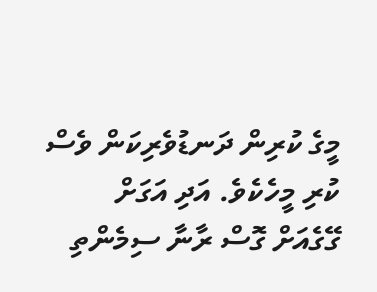މީގެ ކުރިން ދަނޑުވެރިކަން ވެސް ކުރި މީހެކެވެ. އަދި އަގަށް ގޭގެއަށް ގޮސް ރާނާ ސިމެންތި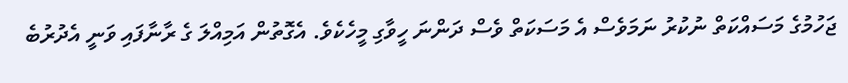ޖަހުމުގެ މަސައްކަތް ނުކުރު ނަމަވެސް އެ މަސަކަތް ވެސް ދަންނަ ހީވާގި މީހެކެވެ. އެގޮތުން އަމިއްލަ ގެ ރާނާފައި ވަނީ އެދުރުބެ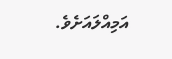އަމިއްލައަށެވެ.